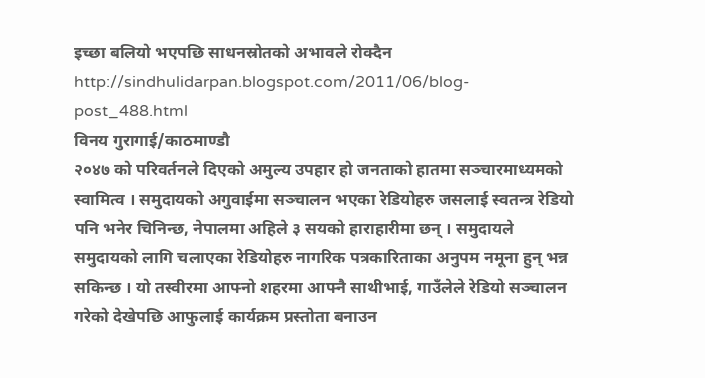इच्छा बलियो भएपछि साधनस्रोतको अभावले रोक्दैन
http://sindhulidarpan.blogspot.com/2011/06/blog-post_488.html
विनय गुरागाई/काठमाण्डौ
२०४७ को परिवर्तनले दिएको अमुल्य उपहार हो जनताको हातमा सञ्चारमाध्यमको स्वामित्व । समुदायको अगुवाईमा सञ्चालन भएका रेडियोहरु जसलाई स्वतन्त्र रेडियो पनि भनेर चिनिन्छ, नेपालमा अहिले ३ सयको हाराहारीमा छन् । समुदायले समुदायको लागि चलाएका रेडियोहरु नागरिक पत्रकारिताका अनुपम नमूना हुन् भन्न सकिन्छ । यो तस्वीरमा आफ्नो शहरमा आफ्नै साथीभाई, गाउँलेले रेडियो सञ्चालन गरेको देखेपछि आफुलाई कार्यक्रम प्रस्तोता बनाउन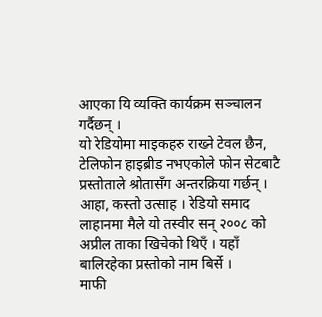आएका यि व्यक्ति कार्यक्रम सञ्चालन गर्दैछन् ।
यो रेडियोमा माइकहरु राख्ने टेवल छैन, टेलिफोन हाइब्रीड नभएकोले फोन सेटबाटै प्रस्तोताले श्रोतासँग अन्तरक्रिया गर्छन् । आहा, कस्तो उत्साह । रेडियो समाद लाहानमा मैले यो तस्वीर सन् २००८ को अप्रील ताका खिचेको थिएँ । यहाँ बालिरहेका प्रस्तोको नाम बिर्से ।
माफी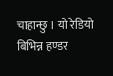चाहान्छु । यो रेडियो बिभिन्न हण्डर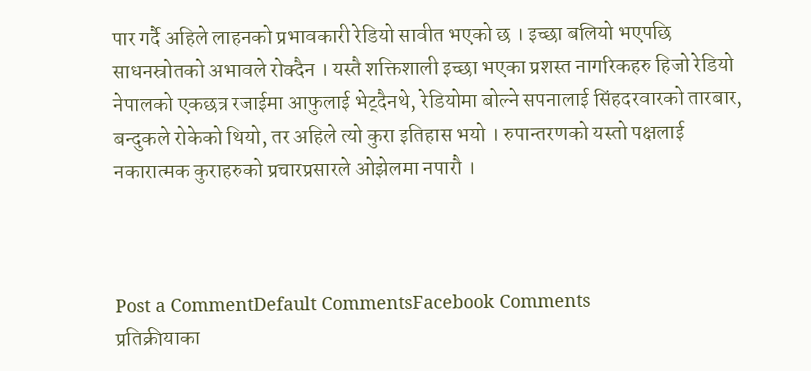पार गर्दै अहिले लाहनको प्रभावकारी रेडियो सावीत भएको छ । इच्छा बलियो भएपछि साधनस्रोतको अभावले रोक्दैन । यस्तै शक्तिशाली इच्छा भएका प्रशस्त नागरिकहरु हिजो रेडियो नेपालको एकछत्र रजाईमा आफुलाई भेट्दैनथे, रेडियोमा बोल्ने सपनालाई सिंहदरवारको तारबार, बन्दुकले रोकेको थियो, तर अहिले त्यो कुरा इतिहास भयो । रुपान्तरणको यस्तो पक्षलाई नकारात्मक कुराहरुको प्रचारप्रसारले ओझेलमा नपारौ ।



Post a CommentDefault CommentsFacebook Comments
प्रतिक्रीयाका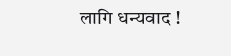लागि धन्यवाद !